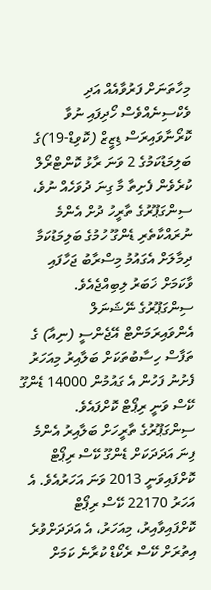މިހާތަނަށް ފަރުވާއެއް އަދި ވެކްސިނެއްވެސް ހޯދިފައި ނުވާ ކޮރޯނާވައިރަސް ޑިޒީޒް (ކޮވިޑް-19)ގެ ބަލިމަޑުކަމުގެ 2 ވަނަ ރާޅު ކޮންޓްރޯލް ކުރެވެން ފެށިތާ މާ ގިނަ ދުވަހެއް ނުވެ، ސިންގަޕޫރުގެ ތާރީހު ދުށް އެންމެ ނުރައްކާތެރި ޑެންގޫ ހުމުގެ ބަލިމަޑުކަމާ ދިމާލަށް އެގައުމު މިސްރާބު ޖަހާފައި ވާކަމަށް ޚަބަރު ލިބިއްޖެއެވެ.
ސިންގަޕޫރުގެ ނޭޝަނަލް އެންވައިރަމަންޓް އޭޖެންސީ (ނިއާ) ގެ ތަފާސް ހިސާބުތަކަށް ބަލާއިރު މިއަހަރު ފެށުނު ފަހުން އެ ގައުމުން 14000 ޑެންގޫ ކޭސް ވަނީ ރިޕޯޓް ކޮށްފައެވެ. ސިންގަޕޫރުގެ ތާރީހަށް ބަލާއިރު އެންމެ ފިނަ އަދަދަކަށް ޑެންގޫ ކޭސް ރިޕޯޓް ކޮށްފައިވަނީ 2013 ވަނަ އަހަރުއެވެ. އެ އަހަރު 22170 ކޭސް ރިޕޯޓް ކޮށްފައިވާއިރު، މިއަހަރު، އެ އަދަދަށްވުރެ އިތުރަށް ކޭސް ރެކޯޑް ކުރާނެ ކަމަށް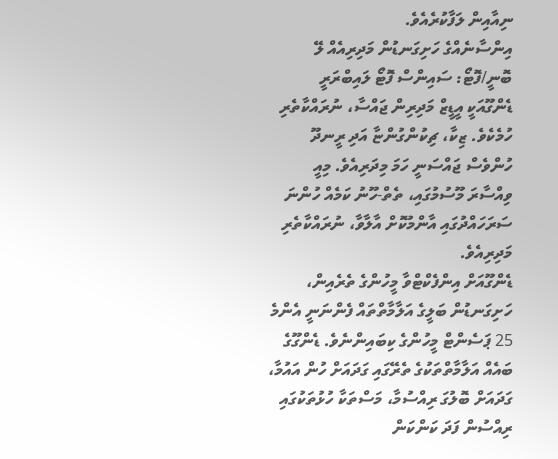ނިއާއިން ލަފާކުރެއެވެ.
އިންސާނެއްގެ ހަށިގަނޑުން މަދިރިއެއް ލޭ ބޮނީ/ފޮޓޯ: ސައިންސް ފޮޓޯ ލައިބްރަރީ
ޑެންގޫއަކީ އީޑީޒް މަދިރިން ޖައްސާ، ނުރައްކާތެރި ހުމެކެވެ. ޒިކާ، ޗިކުންގުންޏާ އަދި ރީނދޫ ހުންވެސް ޖައްސަނީ ހަމަ މިދަރިއެވެ. މިއީ ވިއްސާރަ މޫސުމުގައި، ތެތް-ހޫނު ކަމެއް ހުންނަ ސަރަހައްދުގައި އާންމުކޮށް އާލާވާ، ނުރައްކާތެރި މަދިރިއެވެ.
ޑެންގޫއަށް އިންފެކްޓްވާ މީހުންގެ ތެރެއިން، ހަށިގަނޑުން ބަލީގެ އަލާމާތްތައް ފެންނަނީ އެންމެ 25 ޕަސެންޓް މީހުންގެ ކިބައިންނެވެ. ޑެންގޫގެ ބައެއް އަލާމާތްތަކުގެ ތެރޭގައި ގަދައަށް ހުން އައުމާ، ގަދައަށް ބޮލުގަ ރިއްސުމާ، މަސްތަކާ ހުޅުތަކުގައި ރިއްސުން ފަދަ ކަންކަން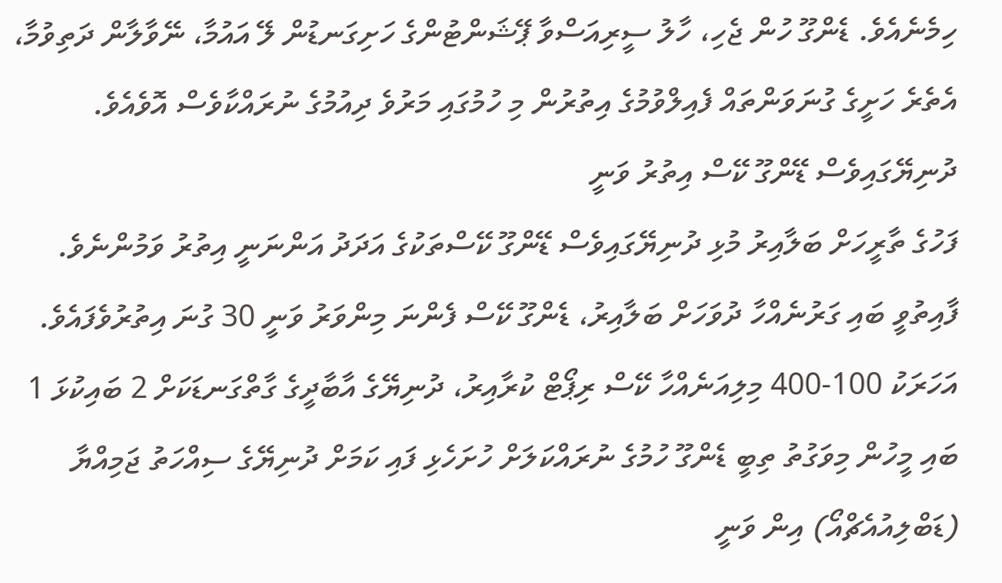ހިމެނެއެވެ. ޑެންގޫ ހުން ޖެހި، ހާލު ސީރިއަސްވާ ޕޭޝަންޓުންގެ ހަށިގަނޑުން ލޭ އައުމާ، ނޭވާލާން ދަތިވުމާ، އެތެރެ ހަށީގެ ގުނަވަންތައް ފެއިލްވުމުގެ އިތުރުން މި ހުމުގައި މަރުވެ ދިއުމުގެ ނުރައްކާވެސް އޮވެއެވެ.
ދުނިޔޭގައިވެސް ޑޭންގޫ ކޭސް އިތުރު ވަނީ
ފަހުގެ ތާރީހަށް ބަލާއިރު މުޅި ދުނިޔޭގައިވެސް ޑޭންގޫ ކޭސްތަކުގެ އަދަދު އަންނަނީ އިތުރު ވަމުންނެވެ. ފާއިތުވީ ބައި ގަރުނެއްހާ ދުވަހަށް ބަލާއިރު، ޑެންގޫ ކޭސް ފެންނަ މިންވަރު ވަނީ 30 ގުނަ އިތުރުވެފައެވެ. އަހަރަކު 100-400 މިލިއަނެއްހާ ކޭސް ރިޕޯޓް ކުރާއިރު، ދުނިޔޭގެ އާބާދީގެ ގާތްގަނޑަކަށް 2 ބައިކުޅަ 1 ބައި މީހުން މިވަގުތު ތިބީ ޑެންގޫ ހުމުގެ ނުރައްކަލަށް ހުށަހެޅި ފައި ކަމަށް ދުނިޔޭގެ ސިއްހަތު ޖަމިއްޔާ (ޑަބްލިއުއެޗްއޯ) އިން ވަނީ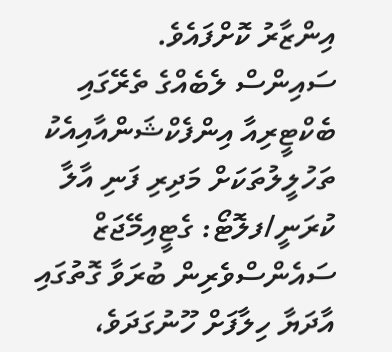އިންޒާރު ކޮށްފައެވެ.
ސައިންސް ލެބެއްގެ ތެރޭގައި ބެކްޓީރިއާ އިންފެކްޝަންއާއިއެކު ތަހުލީލުތަކަށް މަދިރި ފަނި އާލާ ކުރަނީ/ފލޮޓޯ: ގެޓީއިމޭޖަޒް
ސައެންސްވެރިން ބުރަވާ ގޮތުގައި އާދަޔާ ހިލާފަށް ހޫނުގަދަވެ،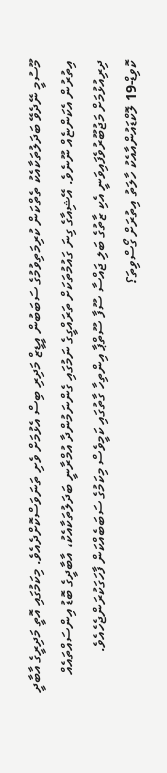މޫސުމީ ނޭދެވޭ ބަދަލުތަކާއެކު ތެތްކަން ކުރިމަތިވުމުގެ ސަބަބުން އީޑީޒް މަދިރި ބިސް އެޅުމަށް ވެށި ތަނަވަސްކޮށްދެއެވެ. މިކަމުގައި އޮތީ މަދިރީގެ އާބާދީ އިތުރުން އެކަންޏެއް ނޫނެވެ. އޭޝިއާގެ ގިނަ ގައުމުތަކަށް ތަރައްގީގެ ނަމުގައި ގެންނަމުންދާ އުމްރާނީ ބަދަލުތަކާއެކު، އާބާދީގެ ބޮޑު އިންސައްތައެއް ދިރިއުޅުމަށް މަޖުބޫރުވެފައިވަނީ އެކި ޒާތުގެ ބަލި ޖައްސާ ސޫފާ ސޫތްޕާ އިންތިހާ ގާތުގައި ކަމީވެސް މިކަމުގެ ސަބަބެއްކަން ފާހަގަކުރަންޖެހެއެވެ.
ކޮވިޑް-19 ލޮކްޑައުންއާއެކު ހާލަތު އިތުރަށް ގޯސްވިތަ؟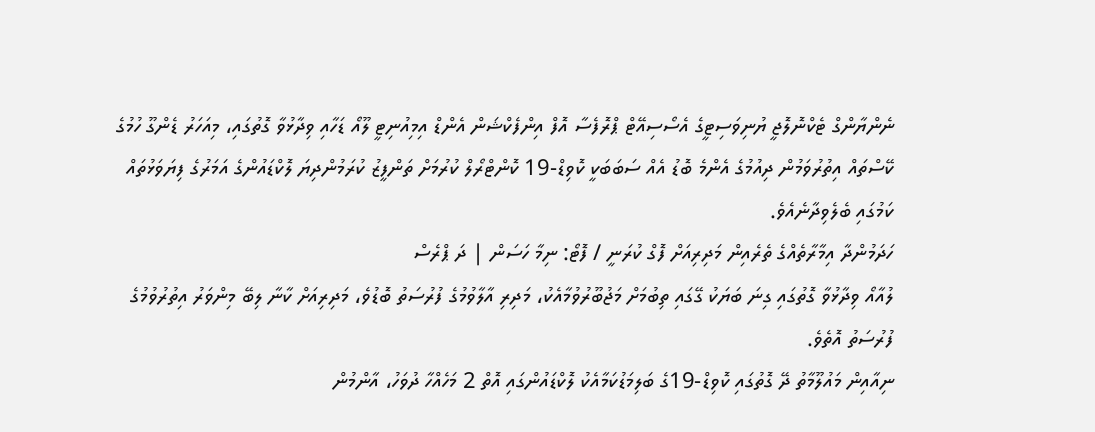ނެންޔާންގް ޓެކްނޮލޮޖީ ޔުނިވަސިޓީގެ އެސޯސިއޭޓް ޕްރޮފެސާ އޮފް އިންފެކްޝަން އެންޑް އިމިއުނިޓީ ލޫއޯ ޑަހާއި ވިދާޅުވާ ގޮތުގައި، މިއަހަރު ޑެންގޫ ހުމުގެ ކޭސްތައް އިތުރުވަމުން ދިއުމުގެ އެންމެ ބޮޑު އެއް ސަބަބަކީ ކޮވިޑް-19 ކޮންޓްރޯލް ކުރުމަށް ތަންފީޒު ކުރަމުންދިޔަ ލޮކްޑައުންގެ އަމަރުގެ ފިޔަވަޅުތައް ކަމުގައި ބެލެވިދާނެއެވެ.
ހަދަމުންދާ އިމާރާތެއްގެ ތެރެއިން މަދިރިއަށް ފޮގް ކުރަނީ / ފޮޓޯ: ނިމާ ހަސަން | ދަ ޕްރެސް
ލުއާއޯ ވިދާޅުވާ ގޮތުގައި ގިނަ ބަޔަކު ގޭގައި ތިބުމަށް މަޖުބޫރުވުމާއެކު، މަދިރި އާލާވުމުގެ ފުރުސަތު ބޮޑުވެ، މަދިރިއަށް ކާނާ ލިބޭ މިންވަރު އިތުރުވުމުގެ ފުރުސަތު އޮތެވެ.
ނިއާއިން މައުލޫމާތު ދޭ ގޮތުގައި ކޮވިޑް-19ގެ ބަލިމަޑުކަމާއެކު ލޮކްޑައުންގައި އޮތް 2 މަހެއްހާ ދުވަހު، އާންމުން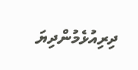ދިރިއުޅެމުންދިޔަ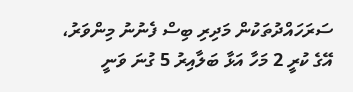ސަރަހައްދުތަކުން މަދިރި ބިސް ފެނުނު މިންވަރު، އޭގެ ކުރީ 2 މަހާ އަޅާ ބަލާއިރު 5 ގުނަ ވަނީ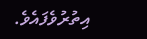އިތުރުވެފައެވެ.